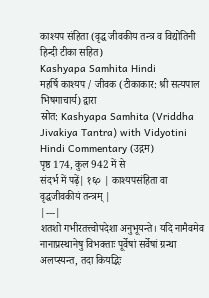काश्यप संहिता (वृद्ध जीवकीय तन्त्र व विद्योतिनी हिन्दी टीका सहित)
Kashyapa Samhita Hindi
महर्षि काश्यप / जीवक (टीकाकार: श्री सत्यपाल भिषगाचार्य) द्वारा
स्रोत: Kashyapa Samhita (Vriddha Jivakiya Tantra) with Vidyotini Hindi Commentary (उद्गम)
पृष्ठ 174, कुल 942 में से
संदर्भ में पढ़ें| १६० | काश्यपसंहिता वा वृद्धजीवकीयं तन्त्रम् |
|---|
शतशो गभीरतत्त्वोपदेशा अनुभूयन्ते। यदि नामैवमेव नानाप्रस्थानेषु विभक्ताः पूर्वेषां सर्वेषां ग्रन्था अलप्स्यन्त, तदा कियद्भिः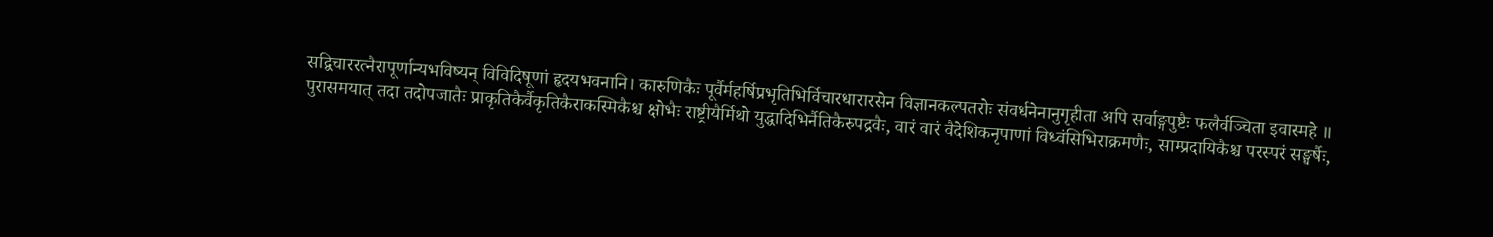सद्विचाररत्नैरापूर्णान्यभविष्यन् विविदिषूणां हृदयभवनानि। कारुणिकैः पूर्वैर्महर्षिप्रभृतिभिर्विचारधारारसेन विज्ञानकल्पतरोः संवर्धनेनानुगृहीता अपि सर्वाङ्गपुष्टैः फलैर्वञ्चिता इवास्महे ॥
पुरासमयात् तदा तदोपजातैः प्राकृतिकैर्वैकृतिकैराकस्मिकैश्च क्षोभैः राष्ट्रीयैर्मिथो युद्धादिभिर्नैतिकैरुपद्रवैः, वारं वारं वैदेशिकनृपाणां विध्वंसिभिराक्रमणैः, साम्प्रदायिकैश्च परस्परं सङ्घर्षैः,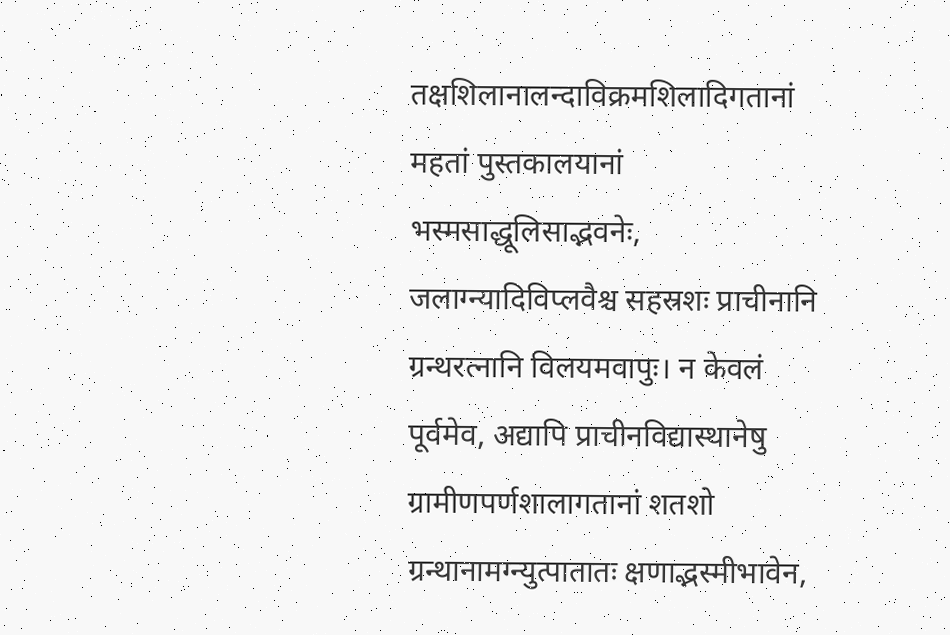तक्षशिलानालन्दाविक्रमशिलादिगतानां महतां पुस्तकालयानां भस्मसाद्धूलिसाद्भवनेः, जलाग्न्यादिविप्लवैश्च सहस्रशः प्राचीनानि ग्रन्थरत्नानि विलयमवापुः। न केवलं पूर्वमेव, अद्यापि प्राचीनविद्यास्थानेषु ग्रामीणपर्णशालागतानां शतशो ग्रन्थानामग्न्युत्पातातः क्षणाद्भस्मीभावेन,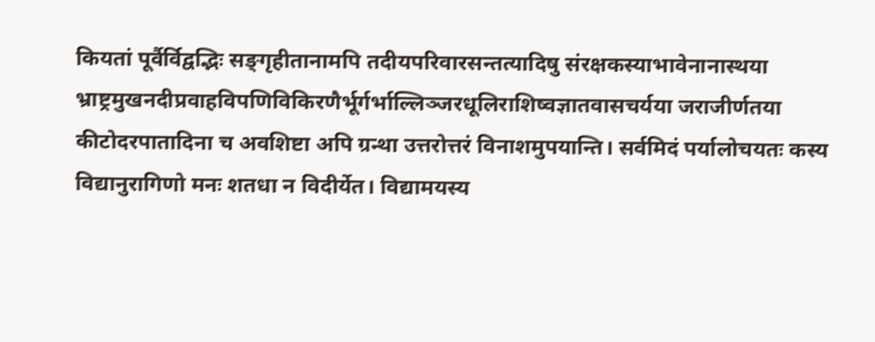कियतां पूर्वैर्विद्वद्भिः सङ्गृहीतानामपि तदीयपरिवारसन्तत्यादिषु संरक्षकस्याभावेनानास्थया भ्राष्ट्रमुखनदीप्रवाहविपणिविकिरणैर्भूर्गर्भाल्लिञ्जरधूलिराशिष्वज्ञातवासचर्यया जराजीर्णतया कीटोदरपातादिना च अवशिष्टा अपि ग्रन्था उत्तरोत्तरं विनाशमुपयान्ति। सर्वमिदं पर्यालोचयतः कस्य विद्यानुरागिणो मनः शतधा न विदीर्येत। विद्यामयस्य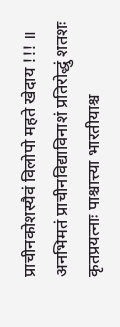प्राचीनकोशस्यैवं विलोपो महते खेदाय !!! ॥
अनभिमतं प्राचीनविद्याविनाशं प्रतिरोद्धुं शतशः कृतप्रयत्नाः पाश्चात्त्या भारतीयाश्च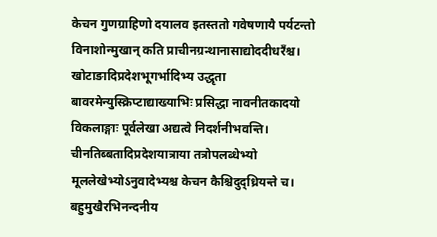केचन गुणग्राहिणो दयालव इतस्ततो गवेषणायै पर्यटन्तो विनाशोन्मुखान् कति प्राचीनग्रन्थानासाद्योददीधरँश्च। खोटाङादिप्रदेशभूगर्भादिभ्य उद्धृता बावरमेन्युस्क्रिप्टाद्याख्याभिः प्रसिद्धा नावनीतकादयो विकलाङ्गाः पूर्वलेखा अद्यत्वे निदर्शनीभवन्ति। चीनतिब्बतादिप्रदेशयात्राया तत्रोपलब्धेभ्यो मूललेखेभ्योऽनुवादेभ्यश्च केचन कैश्चिदुद्ध्रियन्ते च। बहुमुखैरभिनन्दनीय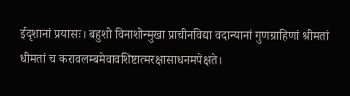ईदृशानां प्रयासः। बहुशो विनाशोन्मुखा प्राचीनविद्या वदान्यानां गुणग्राहिणां श्रीमतां धीमतां च करावलम्बमेवावशिष्टात्मरक्षासाधनमपेक्षते।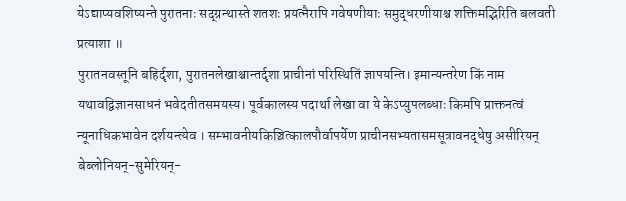येऽद्याप्यवशिष्यन्ते पुरातनाः सद्ग्रन्थास्ते शतशः प्रयत्नैरापि गवेषणीयाः समुद्धरणीयाश्च शक्तिमद्भिरिति बलवती प्रत्याशा ॥
पुरातनवस्तूनि बहिर्दृशा, पुरातनलेखाश्चान्तर्दृशा प्राचीनां परिस्थितिं ज्ञापयन्ति। इमान्यन्तरेण किं नाम यथावद्विज्ञानसाधनं भवेदतीतसमयस्य। पूर्वकालस्य पदार्था लेखा वा ये केऽप्युपलब्धाः किमपि प्राक्तनत्वं न्यूनाधिकभावेन दर्शयन्त्येव । सम्भावनीयकिञ्चित्कालपौर्वापर्येण प्राचीनसभ्यतासमसूत्रावनद्धेषु असीरियन् बेब्लोनियन्-सुमेरियन्-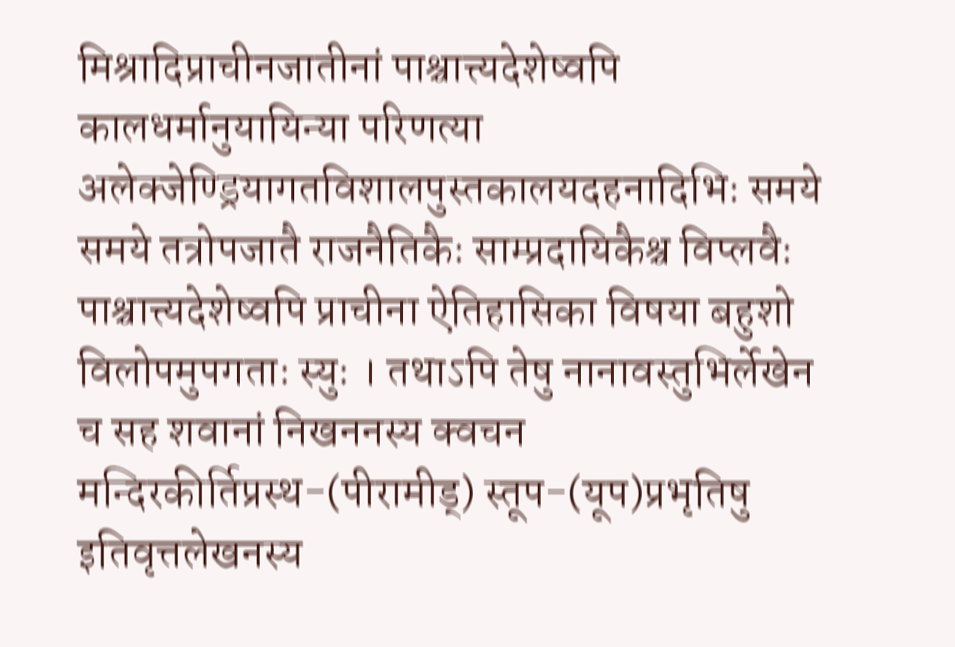मिश्रादिप्राचीनजातीनां पाश्चात्त्यदेशेष्वपि कालधर्मानुयायिन्या परिणत्या अलेक्जेण्ड्रियागतविशालपुस्तकालयदहनादिभिः समये समये तत्रोपजातै राजनैतिकैः साम्प्रदायिकैश्च विप्लवैः पाश्चात्त्यदेशेष्वपि प्राचीना ऐतिहासिका विषया बहुशो विलोपमुपगताः स्युः । तथाऽपि तेषु नानावस्तुभिर्लेखेन च सह शवानां निखननस्य क्वचन मन्दिरकीर्तिप्रस्थ-(पीरामीड्) स्तूप-(यूप)प्रभृतिषु इतिवृत्तलेखनस्य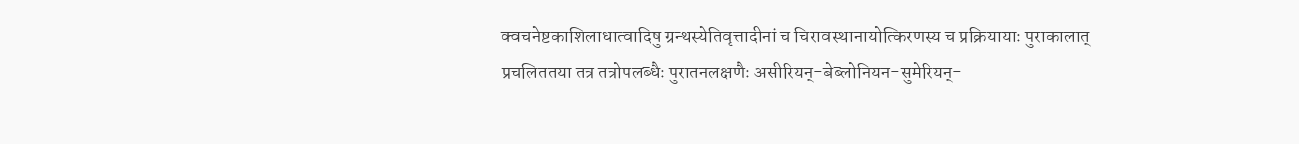क्वचनेष्टकाशिलाधात्वादिषु ग्रन्थस्येतिवृत्तादीनां च चिरावस्थानायोत्किरणस्य च प्रक्रियायाः पुराकालात् प्रचलिततया तत्र तत्रोपलब्धैः पुरातनलक्षणैः असीरियन्-बेब्लोनियन-सुमेरियन्-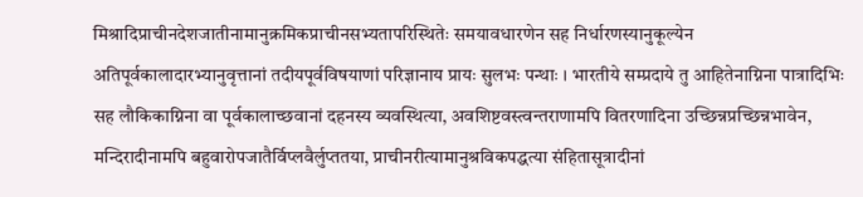मिश्रादिप्राचीनदेशजातीनामानुक्रमिकप्राचीनसभ्यतापरिस्थितेः समयावधारणेन सह निर्धारणस्यानुकूल्येन अतिपूर्वकालादारभ्यानुवृत्तानां तदीयपूर्वविषयाणां परिज्ञानाय प्रायः सुलभः पन्थाः । भारतीये सम्प्रदाये तु आहितेनाग्निना पात्रादिभिः सह लौकिकाग्निना वा पूर्वकालाच्छवानां दहनस्य व्यवस्थित्या, अवशिष्टवस्त्वन्तराणामपि वितरणादिना उच्छिन्नप्रच्छिन्नभावेन, मन्दिरादीनामपि बहुवारोपजातैर्विप्लवैर्लुप्ततया, प्राचीनरीत्यामानुश्रविकपद्धत्या संहितासूत्रादीनां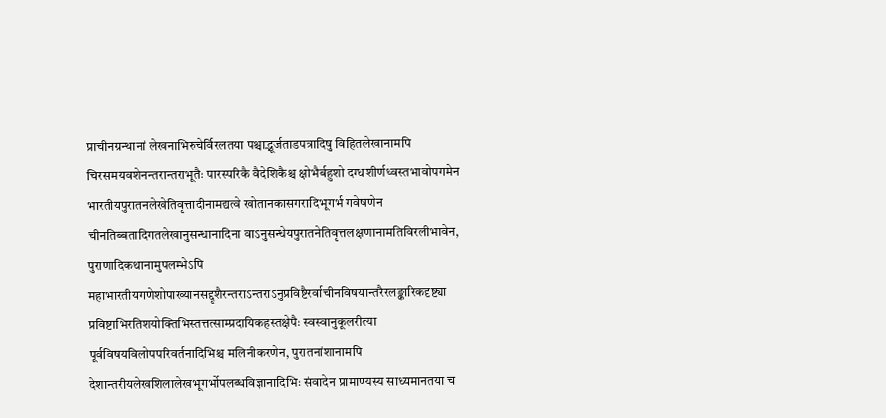प्राचीनग्रन्थानां लेखनाभिरुचेर्विरलतया पश्चाद्भूर्जताडपत्रादिषु विहितलेखानामपि चिरसमयवशेनन्तरान्तराभूतैः पारस्परिकै वैदेशिकैश्च क्षोभैर्बहुशो दग्धशीर्णध्वस्तभावोपगमेन भारतीयपुरातनलेखेतिवृत्तादीनामद्यत्वे खोतानकासगरादिभूगर्भ गवेषणेन चीनतिब्बतादिगतलेखानुसन्धानादिना वाऽनुसन्धेयपुरातनेतिवृत्तलक्षणानामतिविरलीभावेन, पुराणादिकथानामुपलम्भेऽपि महाभारतीयगणेशोपाख्यानसद्दृशैरन्तराऽन्तराऽनुप्रविष्टैरर्वाचीनविषयान्तरैरलङ्कारिकदृष्ट्या प्रविष्टाभिरतिशयोक्तिभिस्तत्तत्साम्प्रदायिकहस्तक्षेपैः स्वस्वानुकूलरीत्या पूर्वविषयविलोपपरिवर्तनादिभिश्च मलिनीकरणेन, पुरातनांशानामपि देशान्तरीयलेखशिलालेखभूगर्भोपलब्धविज्ञानादिभिः संवादेन प्रामाण्यस्य साध्यमानतया च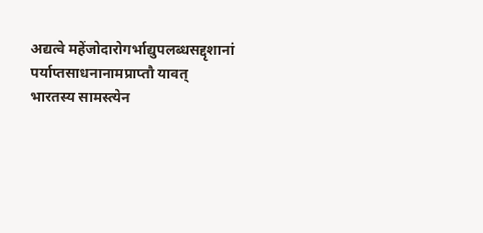अद्यत्वे महेंजोदारोगर्भाद्युपलब्धसद्दृशानां पर्याप्तसाधनानामप्राप्तौ यावत् भारतस्य सामस्त्येन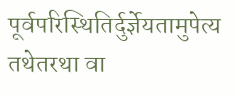पूर्वपरिस्थितिर्दुर्ज्ञेयतामुपेत्य तथेतरथा वा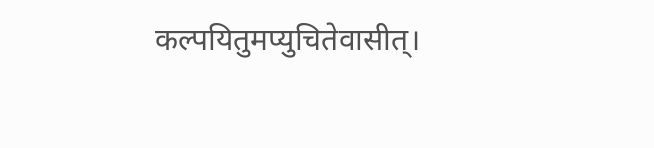कल्पयितुमप्युचितेवासीत्।